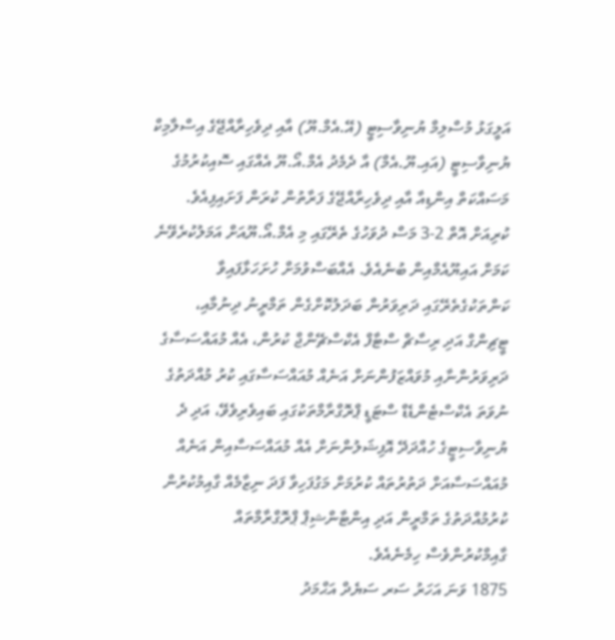އަލީގަޅު މުސްލިމް ޔުނިވާސިޓީ (އޭ.އެމް.ޔޫ) އާއި ދިވެހިރާއްޖޭގެ އިސްލާމިކް ޔުނިވާސިޓީ (އައި.ޔޫ.އެމް) އާ ދެމެދު އެމް.އޯ.ޔޫ އެއްގައި ސޮއިކުރުމުގެ މަސައްކަތް އިންޑިއާ އާއި ދިވެހިރާއްޖޭގެ ފަރާތުން ކުރަން ފަށައިފިއެވެ.
ކުރިއަށް އޮތް 2-3 މަސް ދުވަހުގެ ތެރޭގައި މި އެމް.އޯ.ޔޫއަށް އަމަލުކުރެވޭނެ ކަމަށް އައިޔޫއެމްއިން ބުނެއެވެ. އެއްބަސްވުމަށް ހުށަހަޅާފައިވާ ކަންތަކުގެތެރޭގައި ދަރިވަރުން ބަދަލުކޮށްގެން ތަމްރީނު ދިނުމާއި، ޓީޗިންގް އަދި ރިސާޗް ސްޓާފް އެކްސްޗޭންޖް ކުރުން، އެއް މުއައްސަސާގެ ދަރިވަރުންނާއި މުވައްޒަފުންނަށް އަނެއް މުއައްސަސާގައި ކުރު މުއްދަތުގެ ނުވަތަ އެކްސްޓެންޑެޑް ސްޓަޑީ ޕްރޮގްރާމްތަކުގައި ބައިވެރިވެވޭ، އަދި ދެ ޔުނިވާސިޓީގެ ހުއްދަދޭ އޮފިޝަލުންނަށް އެއް މުއައްސަސާއިން އަނެއް މުއައްސަސާއަށް ދަތުރުތައް ކުރުމަށް މަގުފަހިވާ ފަދަ ނިޒާމެއް ގާއިމުކުރުން ކުރުމުއްދަތުގެ ތަމްރީން އަދި އިންޓާންޝިޕް ޕްރޮގްރާމްތައް ގާއިމްކުރުންވެސް ހިމެނެއެވެ.
1875 ވަނަ އަހަރު ސަރ ސަޔެދް އަޙްމަދު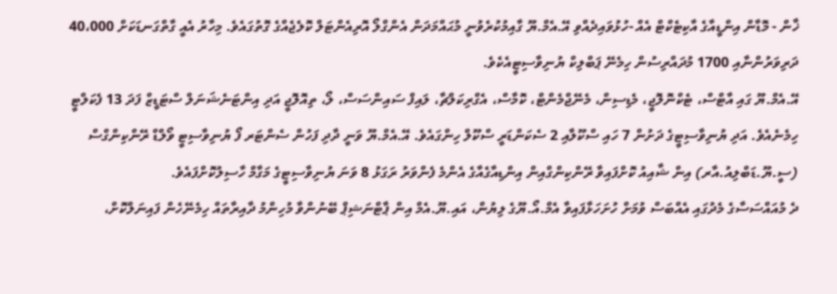ޚާން - މޮޑާން އިންޑީއާގެ އާކިޓެކްޓް އެއް -ހުޅުވައިދެއްވި އޭ.އެމް.ޔޫ ގާއިމުކުރެވުނީ މުޙައްމަދަން އެންގްލޯ އޮރިއެންޓަލް ކޮލެޖެއްގެ ގޮތުގައެވެ. މިހާރު އެއީ ގާތްގަނޑަކަށް 40،000 ދަރިވަރުންނާއި 1700 މުދައްރިސުން ހިމެނޭ ޕަބްލިކް ޔުނިވާސިޓީއެކެވެ.
އޭ.އެމް.ޔޫ ގައި އާޓްސް، ޓެކްނޮލޮޖީ، މެޑިސިން، މެނޭޖްމެންޓް، ކޮމާސް، އެގްރިކަލްޗާ، ލައިފް ސައިންސަސް، ލޯ، ތިއޮލޮޖީ އަދި އިންޓަނެޝަނަލް ސްޓަޑީޒް ފަދަ 13 ފެކަލްޓީ ހިމެނެއެވެ. އަދި ޔުނިވާސިޓީގެ ދަށުން 7 ހައި ސްކޫލާއި 2 ސެކަންޑަރީ ސްކޫލް ހިންގައެވެ. އޭ.އެމް.ޔޫ ވަނީ ދާދި ފަހުން ސެންޓަރ ފޯ ޔުނިވާސިޓީ ވޯލްޑް ރޭންކިންގްސް (ސީ.ޔޫ.ޑަބްލިއު.އާރ) އިން ޝާއިއު ކޮށްފައިވާ ރޭންކިންގްއިން އިންޑިއާގެއާގެ އެންމެ ފެންވަރު ރަގަޅު 8 ވަނަ ޔުނިވާސިޓީގެ މަގާމް ހާސިލުކޮށްފައެވެ.
ދެ މުއައްސަސާގެ މެދުގައި އެއްބަސް ވުމަށް ހުށަހަޅާފައިވާ އެމް.އޯ.ޔޫގެ ލިޔުން، އައި.ޔޫ.އެމް އިން ޕާޓްނަޝިޕް ބޭނުންވާ މުހިންމު ދާއިރާތައް ހިމެނޭހެން ފައިނަލްކޮށް،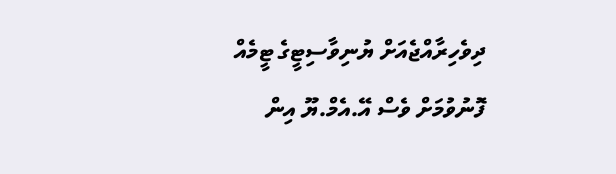ދިވެހިރާއްޖެއަށް ޔުނިވާސިޓީގެ ޓީމެއް ފޮނުވުމަށް ވެސް އޭ.އެމް.ޔޫ އިން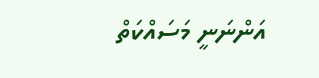އަންނަނީ މަސައްކަތް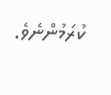ކުރަމުންނެވެ.